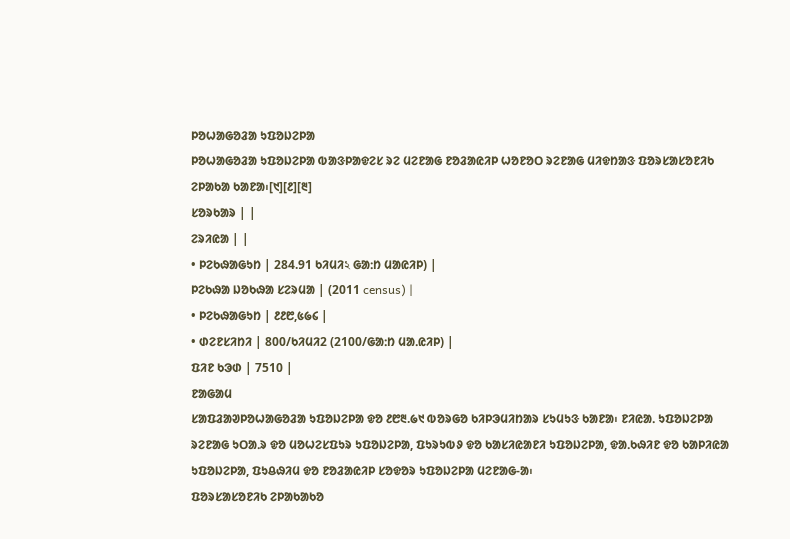ᱞᱚᱦᱟᱜᱚᱲᱟ ᱩᱯᱚᱡᱮᱞᱟ
ᱞᱚᱦᱟᱜᱚᱲᱟ ᱩᱯᱚᱡᱮᱞᱟ ᱵᱟᱝᱞᱟᱫᱮᱥ ᱨᱮ ᱢᱮᱱᱟᱜ ᱱᱚᱲᱟᱭᱤᱞ ᱦᱚᱱᱚᱛ ᱨᱮᱱᱟᱜ ᱢᱤᱫᱴᱟᱝ ᱯᱚᱨᱥᱟᱥᱚᱱᱤᱠ ᱮᱞᱟᱠᱟ ᱠᱟᱱᱟ᱾[᱑][᱒][᱓]
ᱥᱚᱨᱠᱟᱨ | |
ᱮᱨᱤᱭᱟ | |
• ᱞᱮᱠᱷᱟᱜᱩᱴ | 284.91 ᱠᱤᱢᱤ২ ᱜᱟᱺᱴ ᱢᱟᱭᱤᱞ) |
ᱞᱮᱠᱷᱟ ᱡᱚᱠᱷᱟ ᱥᱮᱨᱢᱟ | (2011 census) |
• ᱞᱮᱠᱷᱟᱜᱩᱴ | ᱒᱒᱘,᱕᱙᱔ |
• ᱰᱮᱱᱥᱤᱴᱤ | 800/ᱠᱤᱢᱤ2 (2100/ᱜᱟᱺᱴ ᱢᱟᱹᱭᱤᱞ) |
ᱯᱤᱱ ᱠᱳᱰ | 7510 |
ᱱᱟᱜᱟᱢ
ᱥᱟᱯᱲᱟᱣᱞᱚᱦᱟᱜᱚᱲᱟ ᱩᱯᱚᱡᱮᱞᱟ ᱫᱚ ᱒᱘᱓.᱙᱑ ᱵᱚᱨᱜᱚ ᱠᱤᱞᱳᱢᱤᱴᱟᱨ ᱥᱩᱢᱩᱝ ᱠᱟᱱᱟ᱾ ᱱᱤᱭᱟᱹ ᱩᱯᱚᱡᱮᱞᱟ ᱨᱮᱱᱟᱜ ᱩᱛᱟᱹᱨ ᱫᱚ ᱢᱚᱦᱮᱥᱯᱩᱨ ᱩᱯᱚᱡᱮᱞᱟ, ᱯᱩᱨᱩᱵᱽ ᱫᱚ ᱠᱟᱥᱤᱭᱟᱱᱤ ᱩᱯᱚᱡᱮᱞᱟ, ᱫᱟᱹᱠᱷᱤᱱ ᱫᱚ ᱠᱟᱞᱤᱭᱟ ᱩᱯᱚᱡᱮᱞᱟ, ᱯᱩᱪᱷᱤᱢ ᱫᱚ ᱱᱚᱲᱟᱭᱤᱞ ᱥᱚᱫᱚᱨ ᱩᱯᱚᱡᱮᱞᱟ ᱢᱮᱱᱟᱜ-ᱟ᱾
ᱯᱚᱨᱥᱟᱥᱚᱱᱤᱠ ᱮᱞᱟᱠᱟᱠᱚ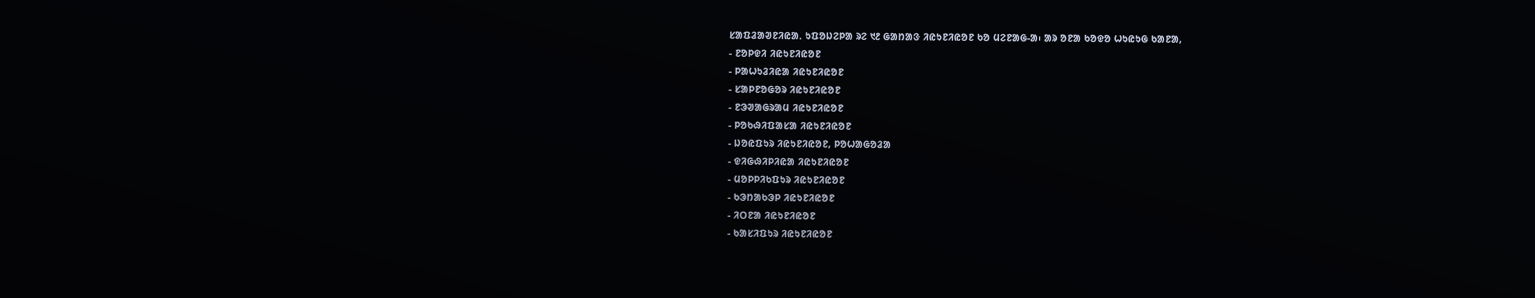ᱥᱟᱯᱲᱟᱣᱱᱤᱭᱟᱹ ᱩᱯᱚᱡᱮᱞᱟ ᱨᱮ ᱑᱒ ᱜᱟᱴᱟᱝ ᱤᱭᱩᱱᱤᱭᱚᱱ ᱠᱚ ᱢᱮᱱᱟᱜ-ᱟ᱾ ᱟᱨ ᱚᱱᱟ ᱠᱚᱫᱚ ᱦᱩᱭᱩᱜ ᱠᱟᱱᱟ,
- ᱱᱚᱞᱫᱤ ᱤᱭᱩᱱᱤᱭᱚᱱ
- ᱞᱟᱦᱩᱲᱤᱭᱟ ᱤᱭᱩᱱᱤᱭᱚᱱ
- ᱥᱟᱞᱱᱚᱜᱚᱨ ᱤᱭᱩᱱᱤᱭᱚᱱ
- ᱱᱳᱣᱟᱜᱨᱟᱢ ᱤᱭᱩᱱᱤᱭᱚᱱ
- ᱞᱚᱠᱷᱤᱯᱟᱥᱟ ᱤᱭᱩᱱᱤᱭᱚᱱ
- ᱡᱚᱭᱯᱩᱨ ᱤᱭᱩᱱᱤᱭᱚᱱ, ᱞᱚᱦᱟᱜᱚᱲᱟ
- ᱫᱤᱜᱷᱤᱞᱤᱭᱟ ᱤᱭᱩᱱᱤᱭᱚᱱ
- ᱢᱚᱞᱞᱤᱠᱯᱩᱨ ᱤᱭᱩᱱᱤᱭᱚᱱ
- ᱠᱳᱴᱟᱠᱳᱞ ᱤᱭᱩᱱᱤᱭᱚᱱ
- ᱤᱛᱱᱟ ᱤᱭᱩᱱᱤᱭᱚᱱ
- ᱠᱟᱥᱤᱯᱩᱨ ᱤᱭᱩᱱᱤᱭᱚᱱ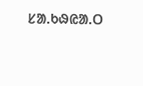ᱥᱟ.ᱠᱷᱭᱟ.ᱛ